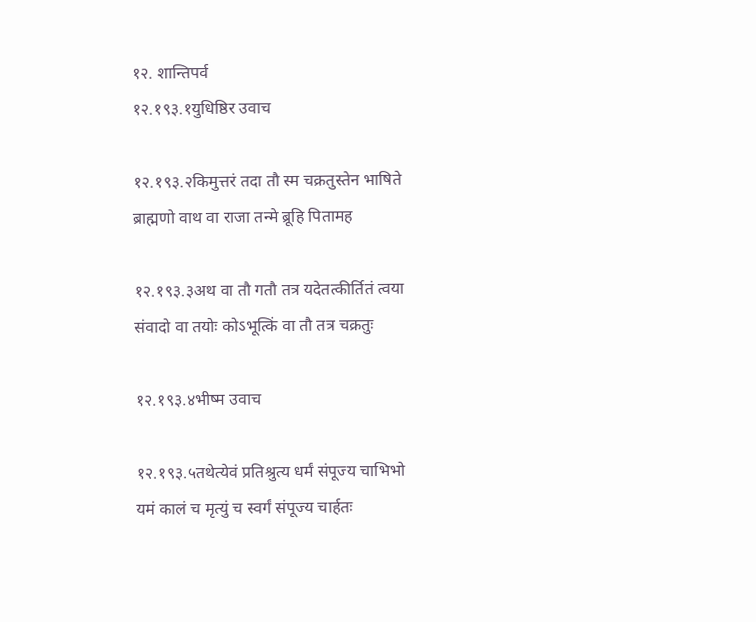१२. शान्तिपर्व
१२.१९३.१युधिष्ठिर उवाच

१२.१९३.२किमुत्तरं तदा तौ स्म चक्रतुस्तेन भाषिते
ब्राह्मणो वाथ वा राजा तन्मे ब्रूहि पितामह

१२.१९३.३अथ वा तौ गतौ तत्र यदेतत्कीर्तितं त्वया
संवादो वा तयोः कोऽभूत्किं वा तौ तत्र चक्रतुः

१२.१९३.४भीष्म उवाच

१२.१९३.५तथेत्येवं प्रतिश्रुत्य धर्मं संपूज्य चाभिभो
यमं कालं च मृत्युं च स्वर्गं संपूज्य चार्हतः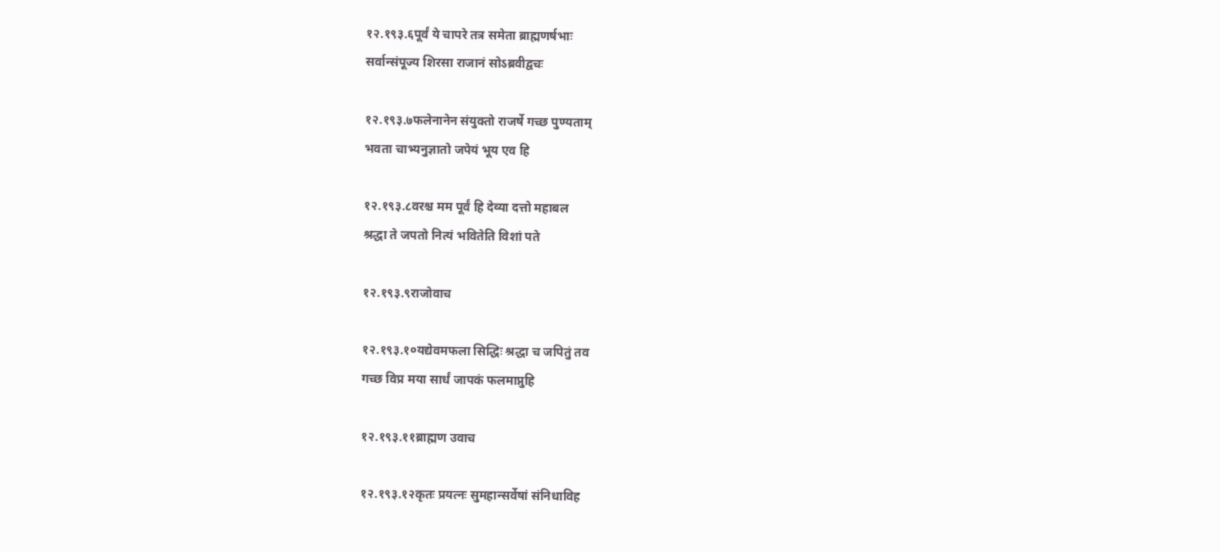१२.१९३.६पूर्वं ये चापरे तत्र समेता ब्राह्मणर्षभाः
सर्वान्संपूज्य शिरसा राजानं सोऽब्रवीद्वचः

१२.१९३.७फलेनानेन संयुक्तो राजर्षे गच्छ पुण्यताम्
भवता चाभ्यनुज्ञातो जपेयं भूय एव हि

१२.१९३.८वरश्च मम पूर्वं हि देव्या दत्तो महाबल
श्रद्धा ते जपतो नित्यं भवितेति विशां पते

१२.१९३.९राजोवाच

१२.१९३.१०यद्येवमफला सिद्धिः श्रद्धा च जपितुं तव
गच्छ विप्र मया सार्धं जापकं फलमाप्नुहि

१२.१९३.११ब्राह्मण उवाच

१२.१९३.१२कृतः प्रयत्नः सुमहान्सर्वेषां संनिधाविह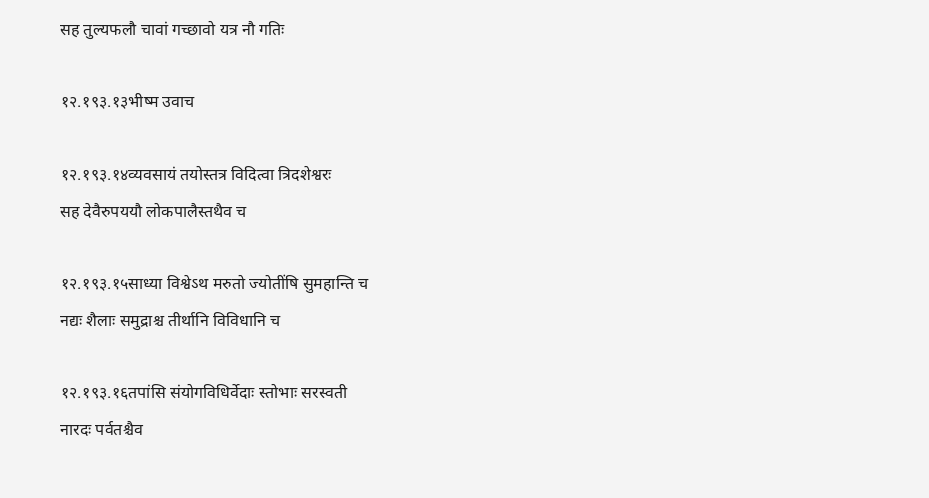सह तुल्यफलौ चावां गच्छावो यत्र नौ गतिः

१२.१९३.१३भीष्म उवाच

१२.१९३.१४व्यवसायं तयोस्तत्र विदित्वा त्रिदशेश्वरः
सह देवैरुपययौ लोकपालैस्तथैव च

१२.१९३.१५साध्या विश्वेऽथ मरुतो ज्योतींषि सुमहान्ति च
नद्यः शैलाः समुद्राश्च तीर्थानि विविधानि च

१२.१९३.१६तपांसि संयोगविधिर्वेदाः स्तोभाः सरस्वती
नारदः पर्वतश्चैव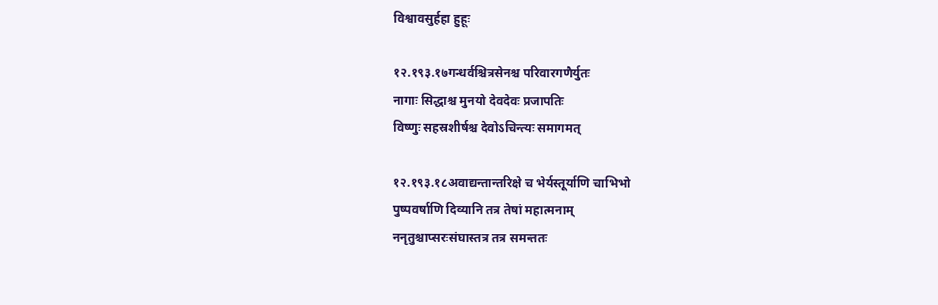विश्वावसुर्हहा हुहूः

१२.१९३.१७गन्धर्वश्चित्रसेनश्च परिवारगणैर्युतः
नागाः सिद्धाश्च मुनयो देवदेवः प्रजापतिः
विष्णुः सहस्रशीर्षश्च देवोऽचिन्त्यः समागमत्

१२.१९३.१८अवाद्यन्तान्तरिक्षे च भेर्यस्तूर्याणि चाभिभो
पुष्पवर्षाणि दिव्यानि तत्र तेषां महात्मनाम्
ननृतुश्चाप्सरःसंघास्तत्र तत्र समन्ततः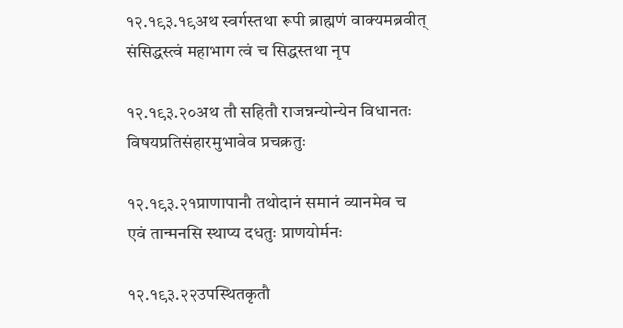१२.१९३.१९अथ स्वर्गस्तथा रूपी ब्राह्मणं वाक्यमब्रवीत्
संसिद्धस्त्वं महाभाग त्वं च सिद्धस्तथा नृप

१२.१९३.२०अथ तौ सहितौ राजन्नन्योन्येन विधानतः
विषयप्रतिसंहारमुभावेव प्रचक्रतुः

१२.१९३.२१प्राणापानौ तथोदानं समानं व्यानमेव च
एवं तान्मनसि स्थाप्य दधतुः प्राणयोर्मनः

१२.१९३.२२उपस्थितकृतौ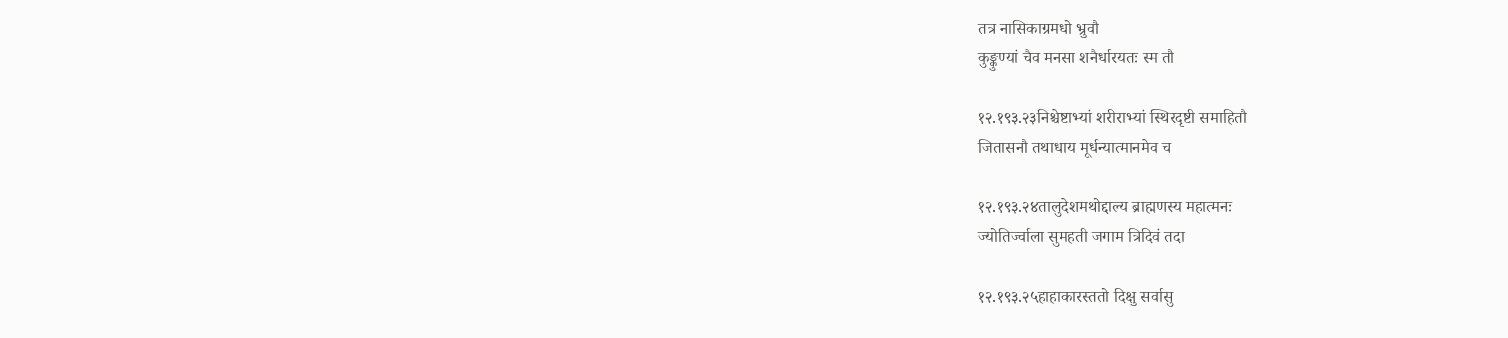तत्र नासिकाग्रमधो भ्रुवौ
कुङ्कुण्यां चैव मनसा शनैर्धारयतः स्म तौ

१२.१९३.२३निश्चेष्टाभ्यां शरीराभ्यां स्थिरदृष्टी समाहितौ
जितासनौ तथाधाय मूर्धन्यात्मानमेव च

१२.१९३.२४तालुदेशमथोद्दाल्य ब्राह्मणस्य महात्मनः
ज्योतिर्ज्वाला सुमहती जगाम त्रिदिवं तदा

१२.१९३.२५हाहाकारस्ततो दिक्षु सर्वासु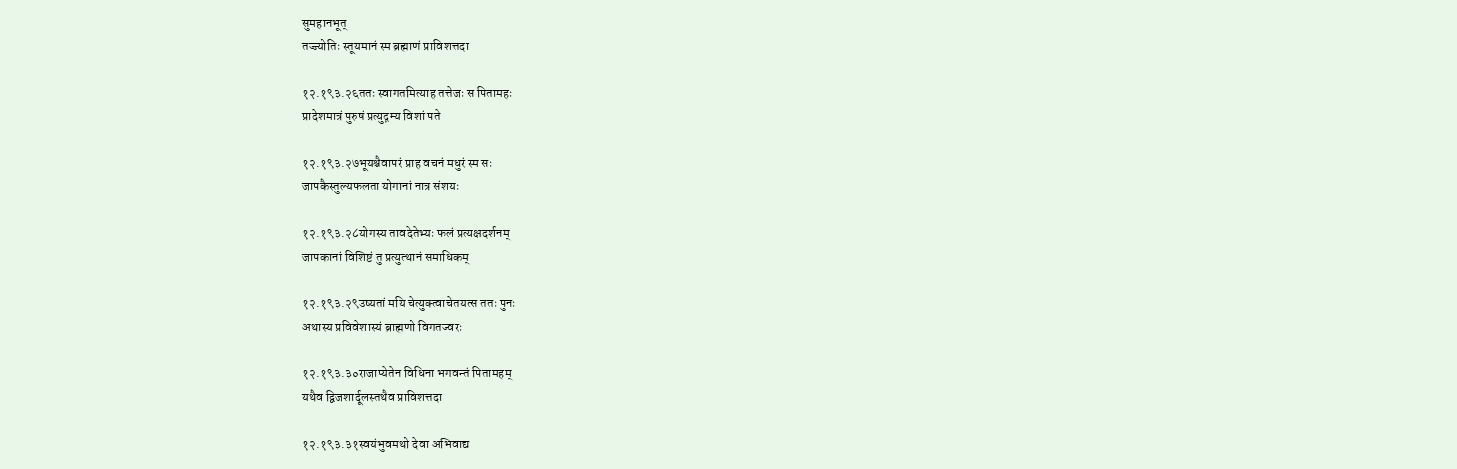सुमहानभूत्
तज्ज्योतिः स्तूयमानं स्म ब्रह्माणं प्राविशत्तदा

१२.१९३.२६ततः स्वागतमित्याह तत्तेजः स पितामहः
प्रादेशमात्रं पुरुषं प्रत्युद्गम्य विशां पते

१२.१९३.२७भूयश्चैवापरं प्राह वचनं मधुरं स्म सः
जापकैस्तुल्यफलता योगानां नात्र संशयः

१२.१९३.२८योगस्य तावदेतेभ्यः फलं प्रत्यक्षदर्शनम्
जापकानां विशिष्टं तु प्रत्युत्थानं समाधिकम्

१२.१९३.२९उष्यतां मयि चेत्युक्त्वाचेतयत्स ततः पुनः
अथास्य प्रविवेशास्यं ब्राह्मणो विगतज्वरः

१२.१९३.३०राजाप्येतेन विधिना भगवन्तं पितामहम्
यथैव द्विजशार्दूलस्तथैव प्राविशत्तदा

१२.१९३.३१स्वयंभुवमथो देवा अभिवाद्य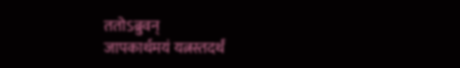ततोऽब्रुवन्
जापकार्थमयं यत्नस्तदर्थं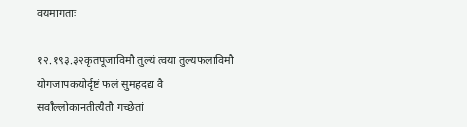वयमागताः

१२.१९३.३२कृतपूजाविमौ तुल्यं त्वया तुल्यफलाविमौ
योगजापकयोर्दृष्टं फलं सुमहदद्य वै
सर्वाँल्लोकानतीत्यैतौ गच्छेतां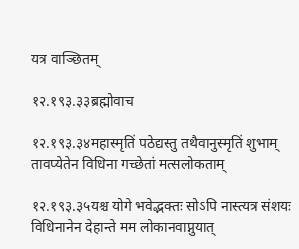यत्र वाञ्छितम्

१२.१९३.३३ब्रह्मोवाच

१२.१९३.३४महास्मृतिं पठेद्यस्तु तथैवानुस्मृतिं शुभाम्
तावप्येतेन विधिना गच्छेतां मत्सलोकताम्

१२.१९३.३५यश्च योगे भवेद्भक्तः सोऽपि नास्त्यत्र संशयः
विधिनानेन देहान्ते मम लोकानवाप्नुयात्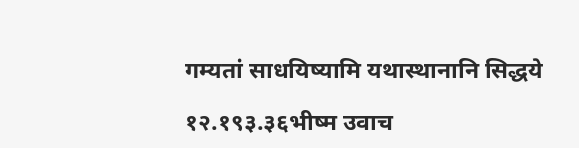गम्यतां साधयिष्यामि यथास्थानानि सिद्धये

१२.१९३.३६भीष्म उवाच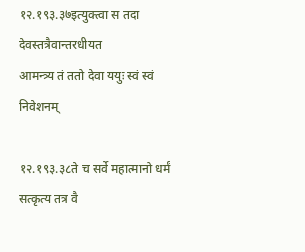१२.१९३.३७इत्युक्त्वा स तदा देवस्तत्रैवान्तरधीयत
आमन्त्र्य तं ततो देवा ययुः स्वं स्वं निवेशनम्

१२.१९३.३८ते च सर्वे महात्मानो धर्मं सत्कृत्य तत्र वै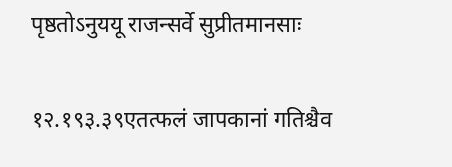पृष्ठतोऽनुययू राजन्सर्वे सुप्रीतमानसाः

१२.१९३.३९एतत्फलं जापकानां गतिश्चैव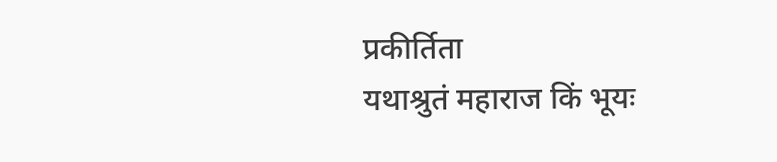प्रकीर्तिता
यथाश्रुतं महाराज किं भूयः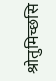श्रोतुमिच्छसि